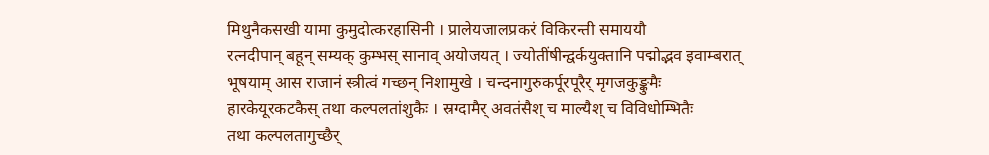मिथुनैकसखी यामा कुमुदोत्करहासिनी । प्रालेयजालप्रकरं विकिरन्ती समाययौ
रत्नदीपान् बहून् सम्यक् कुम्भस् सानाव् अयोजयत् । ज्योतींषीन्द्वर्कयुक्तानि पद्मोद्भव इवाम्बरात्
भूषयाम् आस राजानं स्त्रीत्वं गच्छन् निशामुखे । चन्दनागुरुकर्पूरपूरैर् मृगजकुङ्कुमैः
हारकेयूरकटकैस् तथा कल्पलतांशुकैः । स्रग्दामैर् अवतंसैश् च माल्यैश् च विविधोम्भितैः
तथा कल्पलतागुच्छैर्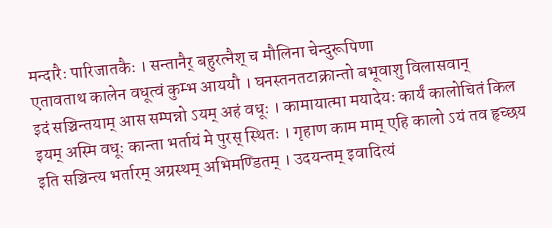मन्दारैः पारिजातकैः । सन्तानैर् बहुरत्नैश् च मौलिना चेन्दुरूपिणा
एतावताथ कालेन वधूत्वं कुम्भ आययौ । घनस्तनतटाक्रान्तो बभूवाशु विलासवान्
इदं सञ्चिन्तयाम् आस सम्पन्नो ऽयम् अहं वधूः । कामायात्मा मयादेयः कार्यं कालोचितं किल
इयम् अस्मि वधूः कान्ता भर्तायं मे पुरस् स्थितः । गृहाण काम माम् एहि कालो ऽयं तव हृच्छय
इति सञ्चिन्त्य भर्तारम् अग्रस्थम् अभिमण्डितम् । उदयन्तम् इवादित्यं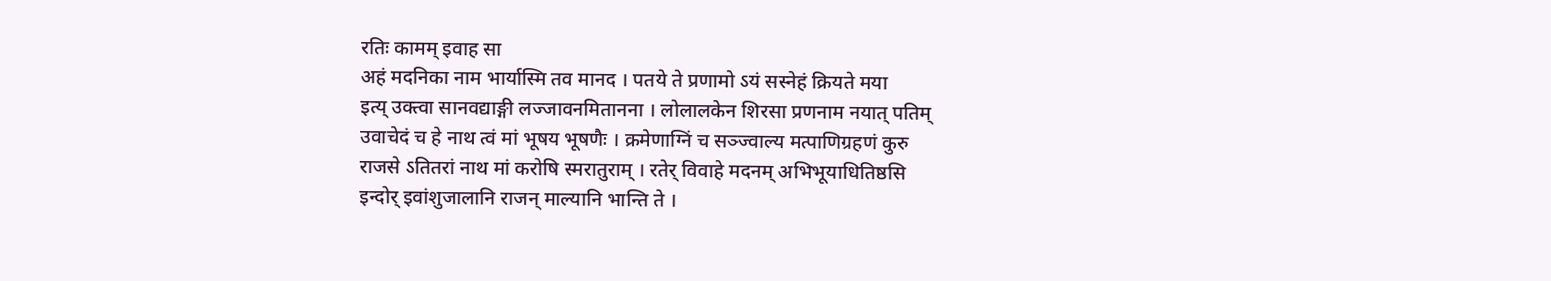रतिः कामम् इवाह सा
अहं मदनिका नाम भार्यास्मि तव मानद । पतये ते प्रणामो ऽयं सस्नेहं क्रियते मया
इत्य् उक्त्वा सानवद्याङ्गी लज्जावनमितानना । लोलालकेन शिरसा प्रणनाम नयात् पतिम्
उवाचेदं च हे नाथ त्वं मां भूषय भूषणैः । क्रमेणाग्निं च सञ्ज्वाल्य मत्पाणिग्रहणं कुरु
राजसे ऽतितरां नाथ मां करोषि स्मरातुराम् । रतेर् विवाहे मदनम् अभिभूयाधितिष्ठसि
इन्दोर् इवांशुजालानि राजन् माल्यानि भान्ति ते ।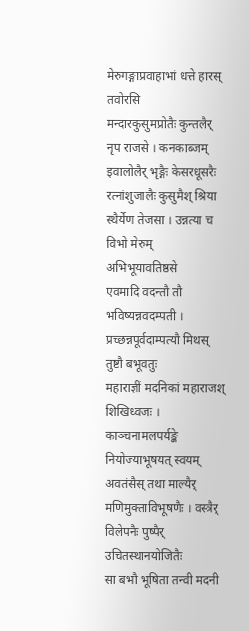मेरुगङ्गाप्रवाहाभां धत्ते हारस् तवोरसि
मन्दारकुसुमप्रोतैः कुन्तलैर् नृप राजसे । कनकाब्जम् इवालोलैर् भृङ्गैः केसरधूसरैः
रत्नांशुजालैः कुसुमैश् श्रिया स्थैर्येण तेजसा । उन्नत्या च विभो मेरुम् अभिभूयावतिष्ठसे
एवमादि वदन्तौ तौ भविष्यन्नवदम्पती । प्रच्छन्नपूर्वदाम्पत्यौ मिथस् तुष्टौ बभूवतुः
महाराज्ञीं मदनिकां महाराजश् शिखिध्वजः । काञ्चनामलपर्यङ्के नियोज्याभूषयत् स्वयम्
अवतंसैस् तथा माल्यैर् मणिमुक्ताविभूषणैः । वस्त्रैर् विलेपनैः पुष्पैर् उचितस्थानयोजितैः
सा बभौ भूषिता तन्वी मदनी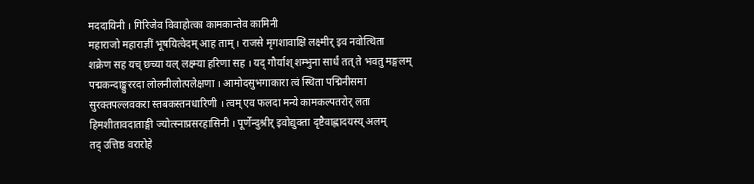मददायिनी । गिरिजेव विवाहोत्का कामकान्तेव कामिनी
महाराजो महाराज्ञीं भूषयित्वेदम् आह ताम् । राजसे मृगशावाक्षि लक्ष्मीर् इव नवोत्थिता
शक्रेण सह यच् छच्या यल् लक्ष्म्या हरिणा सह । यद् गौर्याश् शम्भुना सार्धं तत् ते भवतु मङ्गलम्
पद्मकन्दाङ्कुररदा लोलनीलोत्पलेक्षणा । आमोदसुभगाकारा त्वं स्थिता पद्मिनीसमा
सुरक्तपल्लवकरा स्तबकस्तनधारिणी । त्वम् एव फलदा मन्ये कामकल्पतरोर् लता
हिमशीतावदाताङ्गी ज्योत्स्नाप्रसरहासिनी । पूर्णेन्दुश्रीर् इवोद्युक्ता दृष्टैवाह्लादयस्य् अलम्
तद् उत्तिष्ठ वरारोहे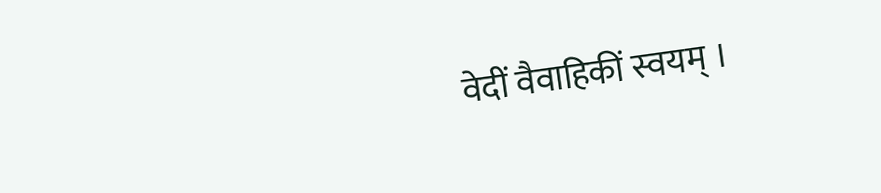वेदीं वैवाहिकीं स्वयम् ।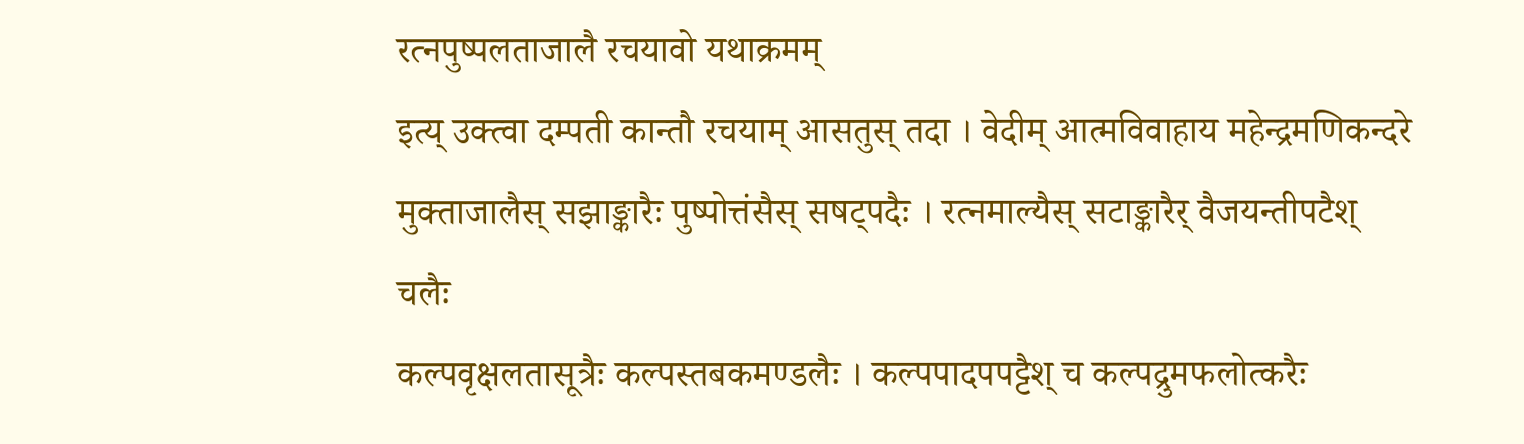रत्नपुष्पलताजालै रचयावो यथाक्रमम्
इत्य् उक्त्वा दम्पती कान्तौ रचयाम् आसतुस् तदा । वेदीम् आत्मविवाहाय महेन्द्रमणिकन्दरे
मुक्ताजालैस् सझाङ्कारैः पुष्पोत्तंसैस् सषट्पदैः । रत्नमाल्यैस् सटाङ्कारैर् वैजयन्तीपटैश् चलैः
कल्पवृक्षलतासूत्रैः कल्पस्तबकमण्डलैः । कल्पपादपपट्टैश् च कल्पद्रुमफलोत्करैः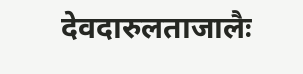देवदारुलताजालैः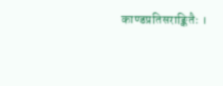काण्डप्रतिसराङ्कितैः ।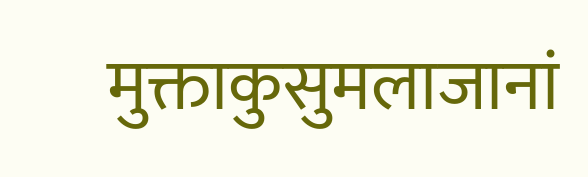मुक्ताकुसुमलाजानां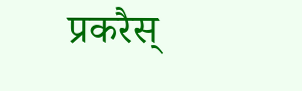प्रकरैस्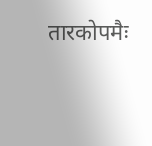तारकोपमैः